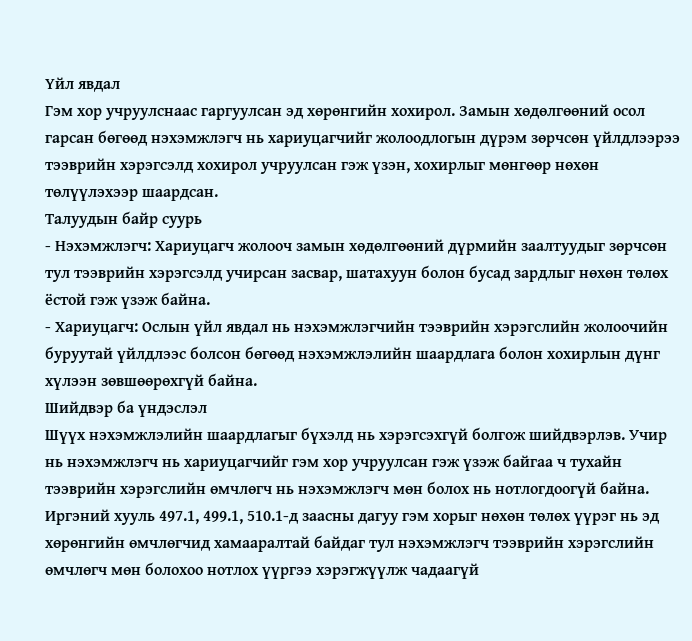Үйл явдал
Гэм хор учруулснаас гаргуулсан эд хөрөнгийн хохирол. Замын хөдөлгөөний осол гарсан бөгөөд нэхэмжлэгч нь хариуцагчийг жолоодлогын дүрэм зөрчсөн үйлдлээрээ тээврийн хэрэгсэлд хохирол учруулсан гэж үзэн, хохирлыг мөнгөөр нөхөн төлүүлэхээр шаардсан.
Талуудын байр суурь
- Нэхэмжлэгч: Хариуцагч жолооч замын хөдөлгөөний дүрмийн заалтуудыг зөрчсөн тул тээврийн хэрэгсэлд учирсан засвар, шатахуун болон бусад зардлыг нөхөн төлөх ёстой гэж үзэж байна.
- Хариуцагч: Ослын үйл явдал нь нэхэмжлэгчийн тээврийн хэрэгслийн жолоочийн буруутай үйлдлээс болсон бөгөөд нэхэмжлэлийн шаардлага болон хохирлын дүнг хүлээн зөвшөөрөхгүй байна.
Шийдвэр ба үндэслэл
Шүүх нэхэмжлэлийн шаардлагыг бүхэлд нь хэрэгсэхгүй болгож шийдвэрлэв. Учир нь нэхэмжлэгч нь хариуцагчийг гэм хор учруулсан гэж үзэж байгаа ч тухайн тээврийн хэрэгслийн өмчлөгч нь нэхэмжлэгч мөн болох нь нотлогдоогүй байна. Иргэний хууль 497.1, 499.1, 510.1-д заасны дагуу гэм хорыг нөхөн төлөх үүрэг нь эд хөрөнгийн өмчлөгчид хамааралтай байдаг тул нэхэмжлэгч тээврийн хэрэгслийн өмчлөгч мөн болохоо нотлох үүргээ хэрэгжүүлж чадаагүй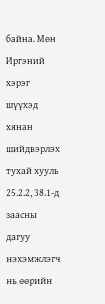байна. Мөн Иргэний хэрэг шүүхэд хянан шийдвэрлэх тухай хууль 25.2.2, 38.1-д заасны дагуу нэхэмжлэгч нь өөрийн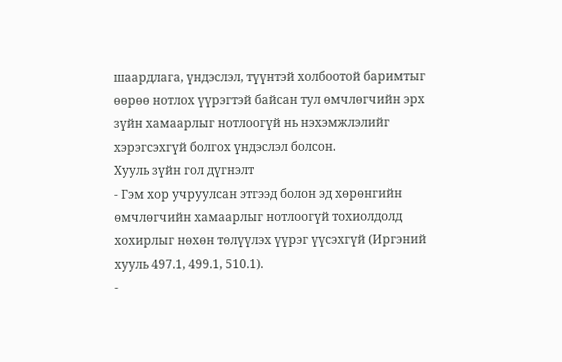шаардлага, үндэслэл, түүнтэй холбоотой баримтыг өөрөө нотлох үүрэгтэй байсан тул өмчлөгчийн эрх зүйн хамаарлыг нотлоогүй нь нэхэмжлэлийг хэрэгсэхгүй болгох үндэслэл болсон.
Хууль зүйн гол дүгнэлт
- Гэм хор учруулсан этгээд болон эд хөрөнгийн өмчлөгчийн хамаарлыг нотлоогүй тохиолдолд хохирлыг нөхөн төлүүлэх үүрэг үүсэхгүй (Иргэний хууль 497.1, 499.1, 510.1).
-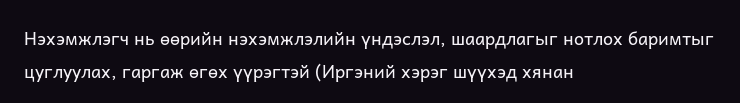Нэхэмжлэгч нь өөрийн нэхэмжлэлийн үндэслэл, шаардлагыг нотлох баримтыг цуглуулах, гаргаж өгөх үүрэгтэй (Иргэний хэрэг шүүхэд хянан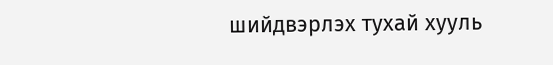шийдвэрлэх тухай хууль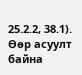25.2.2, 38.1).
Өөр асуулт байна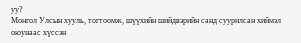уу?
Монгол Улсын хууль, тогтоомж, шүүхийн шийдвэрийн санд суурилсан хиймэл оюунаас хүссэн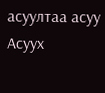асуултаа асуу
Асуух